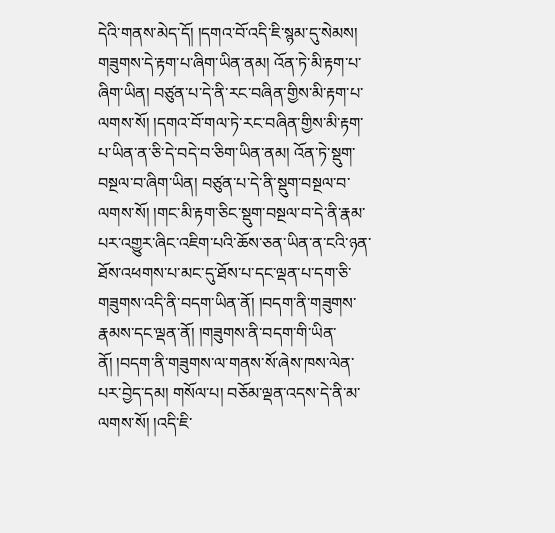དེའི་གནས་མེད་དོ། །དགའ་བོ་འདི་ཇི་སྙམ་དུ་སེམས། གཟུགས་དེ་རྟག་པ་ཞིག་ཡིན་ནམ། འོན་ཏེ་མི་རྟག་པ་ཞིག་ཡིན། བཙུན་པ་དེ་ནི་རང་བཞིན་གྱིས་མི་རྟག་པ་ལགས་སོ། །དགའ་བོ་གལ་ཏེ་རང་བཞིན་གྱིས་མི་རྟག་པ་ཡིན་ན་ཅི་དེ་བདེ་བ་ཅིག་ཡིན་ནམ། འོན་ཏེ་སྡུག་བསྔལ་བ་ཞིག་ཡིན། བཙུན་པ་དེ་ནི་སྡུག་བསྔལ་བ་ལགས་སོ། །གང་མི་རྟག་ཅིང་སྡུག་བསྔལ་བ་དེ་ནི་རྣམ་པར་འགྱུར་ཞིང་འཇིག་པའི་ཆོས་ཅན་ཡིན་ན་ངའི་ཉན་ཐོས་འཕགས་པ་མང་དུ་ཐོས་པ་དང་ལྡན་པ་དག་ཅི་གཟུགས་འདི་ནི་བདག་ཡིན་ནོ། །བདག་ནི་གཟུགས་རྣམས་དང་ལྡན་ནོ། །གཟུགས་ནི་བདག་གི་ཡིན་ནོ། །བདག་ནི་གཟུགས་ལ་གནས་སོ་ཞེས་ཁས་ལེན་པར་བྱེད་དམ། གསོལ་པ། བཅོམ་ལྡན་འདས་དེ་ནི་མ་ལགས་སོ། །འདི་ཇི་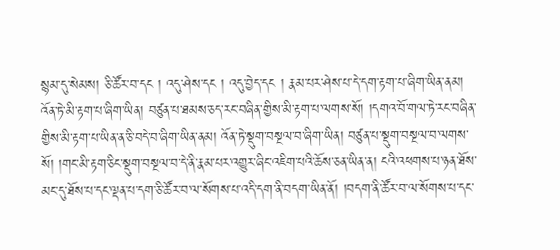སྙམ་དུ་སེམས། ཅི་ཚོར་བ་དང ། འདུ་ཤེས་དང ། འདུ་བྱེད་དང ། རྣམ་པར་ཤེས་པ་དེ་དག་རྟག་པ་ཞིག་ཡིན་ནམ། འོན་ཏེ་མི་རྟག་པ་ཞིག་ཡིན། བཙུན་པ་ཐམས་ཅད་རང་བཞིན་གྱིས་མི་རྟག་པ་ལགས་སོ། །དགའ་བོ་གལ་ཏེ་རང་བཞིན་གྱིས་མི་རྟག་པ་ཡིན་ན་ཅི་བདེ་བ་ཞིག་ཡིན་ནམ། འོན་ཏེ་སྡུག་བསྔལ་བ་ཞིག་ཡིན། བཙུན་པ་སྡུག་བསྔལ་བ་ལགས་སོ། །གང་མི་རྟག་ཅིང་སྡུག་བསྔལ་བ་དེ་ནི་རྣམ་པར་འགྱུར་ཞིང་འཇིག་པའི་ཆོས་ཅན་ཡིན་ན། ངའི་འཕགས་པ་ཉན་ཐོས་མང་དུ་ཐོས་པ་དང་ལྡན་པ་དག་ཅི་ཚོར་བ་ལ་སོགས་པ་འདི་དག་ནི་བདག་ཡིན་ནོ། །བདག་ནི་ཚོར་བ་ལ་སོགས་པ་དང་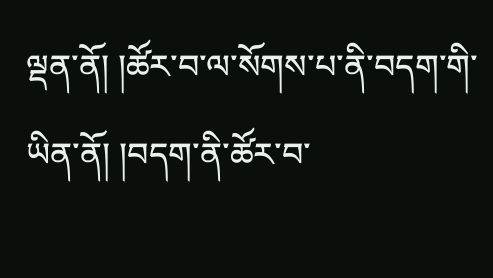ལྡན་ནོ། །ཚོར་བ་ལ་སོགས་པ་ནི་བདག་གི་ཡིན་ནོ། །བདག་ནི་ཚོར་བ་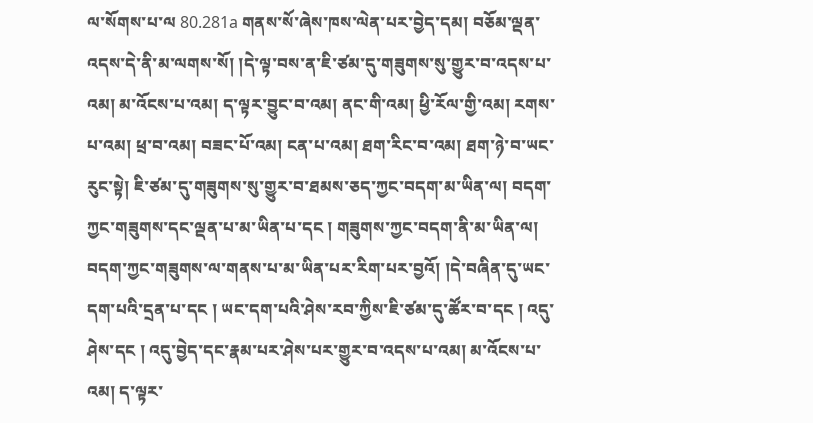ལ་སོགས་པ་ལ 80.281a གནས་སོ་ཞེས་ཁས་ལེན་པར་བྱེད་དམ། བཅོམ་ལྡན་འདས་དེ་ནི་མ་ལགས་སོ། །དེ་ལྟ་བས་ན་ཇི་ཙམ་དུ་གཟུགས་སུ་གྱུར་བ་འདས་པ་འམ། མ་འོངས་པ་འམ། ད་ལྟར་བྱུང་བ་འམ། ནང་གི་འམ། ཕྱི་རོལ་གྱི་འམ། རགས་པ་འམ། ཕྲ་བ་འམ། བཟང་པོ་འམ། ངན་པ་འམ། ཐག་རིང་བ་འམ། ཐག་ཉེ་བ་ཡང་རུང་སྟེ། ཇི་ཙམ་དུ་གཟུགས་སུ་གྱུར་བ་ཐམས་ཅད་ཀྱང་བདག་མ་ཡིན་ལ། བདག་ཀྱང་གཟུགས་དང་ལྡན་པ་མ་ཡིན་པ་དང ། གཟུགས་ཀྱང་བདག་ནི་མ་ཡིན་ལ། བདག་ཀྱང་གཟུགས་ལ་གནས་པ་མ་ཡིན་པར་རིག་པར་བྱའོ། །དེ་བཞིན་དུ་ཡང་དག་པའི་དྲན་པ་དང ། ཡང་དག་པའི་ཤེས་རབ་ཀྱིས་ཇི་ཙམ་དུ་ཚོར་བ་དང ། འདུ་ཤེས་དང ། འདུ་བྱེད་དང་རྣམ་པར་ཤེས་པར་གྱུར་བ་འདས་པ་འམ། མ་འོངས་པ་འམ། ད་ལྟར་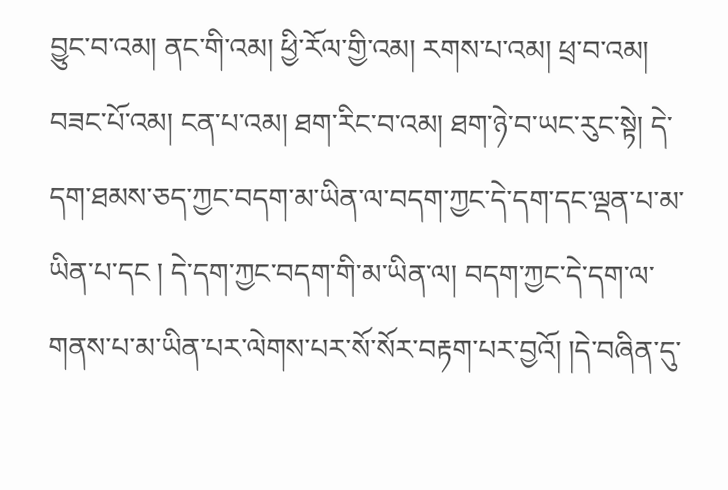བྱུང་བ་འམ། ནང་གི་འམ། ཕྱི་རོལ་གྱི་འམ། རགས་པ་འམ། ཕྲ་བ་འམ། བཟང་པོ་འམ། ངན་པ་འམ། ཐག་རིང་བ་འམ། ཐག་ཉེ་བ་ཡང་རུང་སྟེ། དེ་དག་ཐམས་ཅད་ཀྱང་བདག་མ་ཡིན་ལ་བདག་ཀྱང་དེ་དག་དང་ལྡན་པ་མ་ཡིན་པ་དང ། དེ་དག་ཀྱང་བདག་གི་མ་ཡིན་ལ། བདག་ཀྱང་དེ་དག་ལ་གནས་པ་མ་ཡིན་པར་ལེགས་པར་སོ་སོར་བརྟག་པར་བྱའོ། །དེ་བཞིན་དུ་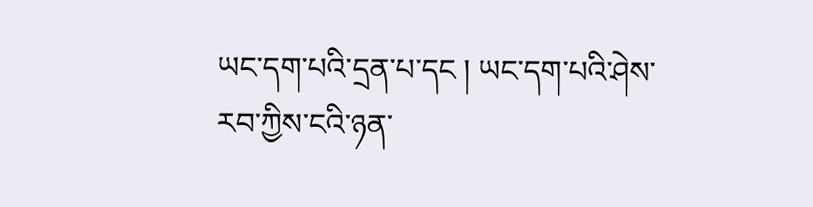ཡང་དག་པའི་དྲན་པ་དང ། ཡང་དག་པའི་ཤེས་རབ་ཀྱིས་ངའི་ཉན་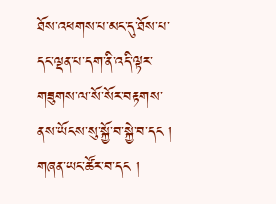ཐོས་འཕགས་པ་མང་དུ་ཐོས་པ་དང་ལྡན་པ་དག་ནི་འདི་ལྟར་གཟུགས་ལ་སོ་སོར་བརྟགས་ནས་ཡོངས་སུ་སྐྱོ་བ་སྐྱེ་བ་དང ། གཞན་ཡང་ཚོར་བ་དང །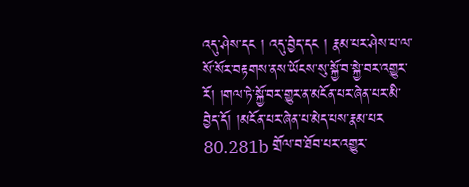འདུ་ཤེས་དང ། འདུ་བྱེད་དང ། རྣམ་པར་ཤེས་པ་ལ་སོ་སོར་བརྟགས་ནས་ཡོངས་སུ་སྐྱོ་བ་སྐྱེ་བར་འགྱུར་རོ། །གལ་ཏེ་སྐྱོ་བར་གྱུར་ན་མངོན་པར་ཞེན་པར་མི་བྱེད་དོ། །མངོན་པར་ཞེན་པ་མེད་པས་རྣམ་པར 80.281b གྲོལ་བ་ཐོབ་པར་འགྱུར་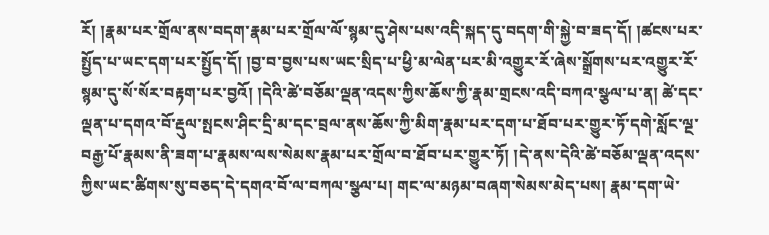རོ། །རྣམ་པར་གྲོལ་ནས་བདག་རྣམ་པར་གྲོལ་ལོ་སྙམ་དུ་ཤེས་པས་འདི་སྐད་དུ་བདག་གི་སྐྱེ་བ་ཟད་དོ། །ཚངས་པར་སྤྱོད་པ་ཡང་དག་པར་སྤྱོད་དོ། །བྱ་བ་བྱས་པས་ཡང་སྲིད་པ་ཕྱི་མ་ལེན་པར་མི་འགྱུར་རོ་ཞེས་སྒྲོགས་པར་འགྱུར་རོ་སྙམ་དུ་སོ་སོར་བརྟག་པར་བྱའོ། །དེའི་ཚེ་བཅོམ་ལྡན་འདས་ཀྱིས་ཆོས་ཀྱི་རྣམ་གྲངས་འདི་བཀའ་སྩལ་པ་ན། ཚེ་དང་ལྡན་པ་དགའ་བོ་རྡུལ་སྤངས་ཤིང་དྲི་མ་དང་བྲལ་ནས་ཆོས་ཀྱི་མིག་རྣམ་པར་དག་པ་ཐོབ་པར་གྱུར་ཏོ་དགེ་སློང་ལྔ་བརྒྱ་པོ་རྣམས་ནི་ཟག་པ་རྣམས་ལས་སེམས་རྣམ་པར་གྲོལ་བ་ཐོབ་པར་གྱུར་ཏོ། །དེ་ནས་དེའི་ཚེ་བཅོམ་ལྡན་འདས་ཀྱིས་ཡང་ཚིགས་སུ་བཅད་དེ་དགའ་བོ་ལ་བཀལ་སྩལ་པ། གང་ལ་མཉམ་བཞག་སེམས་མེད་པས། རྣམ་དག་ཡེ་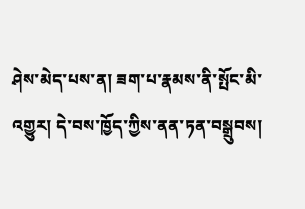ཤེས་མེད་པས་ན། ཟག་པ་རྣམས་ནི་སྤོང་མི་འགྱུར། དེ་བས་ཁྱོད་ཀྱིས་ནན་ཏན་བསྒྲུབས།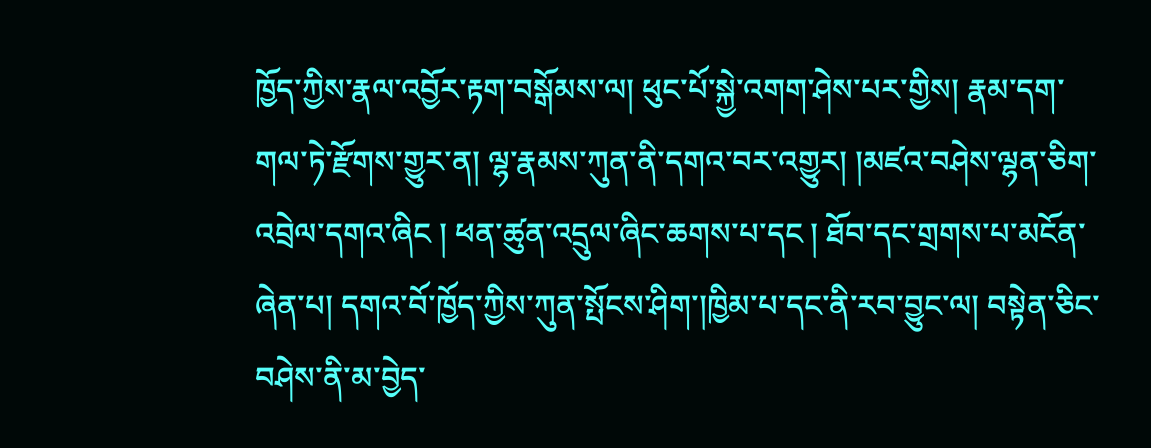ཁྱོད་ཀྱིས་རྣལ་འབྱོར་རྟག་བསྒོམས་ལ། ཕུང་པོ་སྐྱེ་འགག་ཤེས་པར་གྱིས། རྣམ་དག་གལ་ཏེ་རྫོགས་གྱུར་ན། ལྷ་རྣམས་ཀུན་ནི་དགའ་བར་འགྱུར། །མཛའ་བཤེས་ལྷན་ཅིག་འབྲེལ་དགའ་ཞིང ། ཕན་ཚུན་འདྲུལ་ཞིང་ཆགས་པ་དང ། ཐོབ་དང་གྲགས་པ་མངོན་ཞེན་པ། དགའ་བོ་ཁྱོད་ཀྱིས་ཀུན་སྤོངས་ཤིག་།ཁྱིམ་པ་དང་ནི་རབ་བྱུང་ལ། བསྟེན་ཅིང་བཤེས་ནི་མ་བྱེད་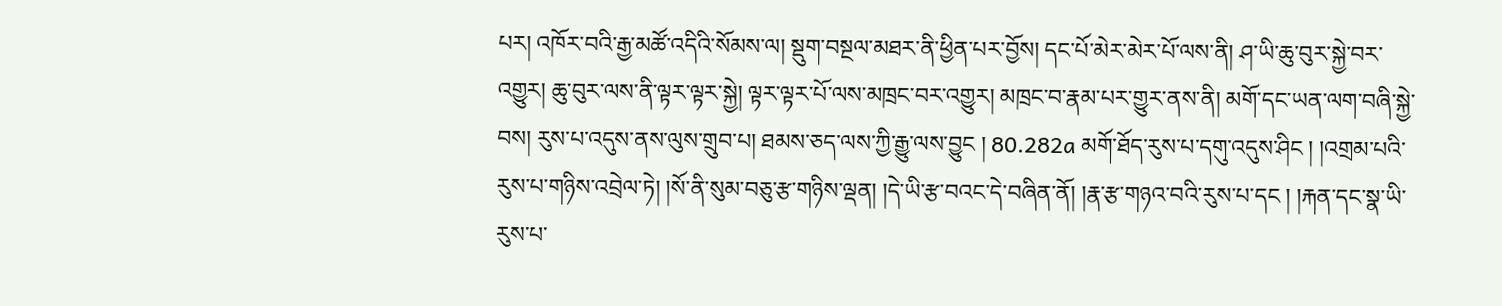པར། འཁོར་བའི་རྒྱ་མཚོ་འདིའི་སོམས་ལ། སྡུག་བསྔལ་མཐར་ནི་ཕྱིན་པར་བྱོས། དང་པོ་མེར་མེར་པོ་ལས་ནི། ཤ་ཡི་ཆུ་བུར་སྐྱེ་བར་འགྱུར། ཆུ་བུར་ལས་ནི་ལྟར་ལྟར་སྐྱེ། ལྟར་ལྟར་པོ་ལས་མཁྲང་བར་འགྱུར། མཁྲང་བ་རྣམ་པར་གྱུར་ནས་ནི། མགོ་དང་ཡན་ལག་བཞི་སྐྱེ་བས། རུས་པ་འདུས་ནས་ལུས་གྲུབ་པ། ཐམས་ཅད་ལས་ཀྱི་རྒྱུ་ལས་བྱུང ། 80.282a མགོ་ཐོད་རུས་པ་དགུ་འདུས་ཤིང ། །འགྲམ་པའི་རུས་པ་གཉིས་འབྲེལ་ཏེ། །སོ་ནི་སུམ་བཅུ་རྩ་གཉིས་ལྡན། །དེ་ཡི་རྩ་བའང་དེ་བཞིན་ནོ། །རྣ་རྩ་གཉའ་བའི་རུས་པ་དང ། །རྐན་དང་སྣ་ཡི་རུས་པ་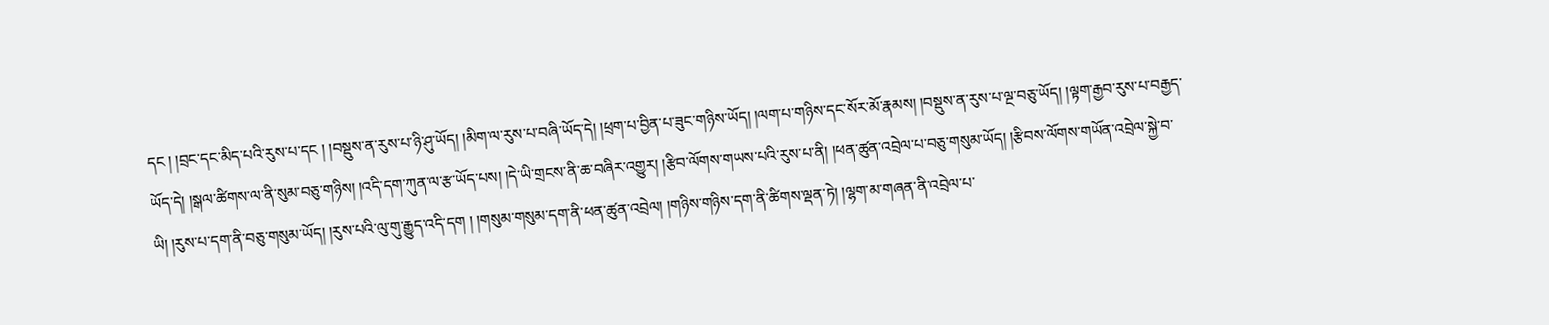དང ། །བྲང་དང་མིད་པའི་རུས་པ་དང ། །བསྡུས་ན་རུས་པ་ཉི་ཤུ་ཡོད། །མིག་ལ་རུས་པ་བཞི་ཡོད་དེ། །ཕྲག་པ་བྱིན་པ་ཟུང་གཉིས་ཡོད། །ལག་པ་གཉིས་དང་སོར་མོ་རྣམས། །བསྡུས་ན་རུས་པ་ལྔ་བཅུ་ཡོད། །ལྟག་རྒྱབ་རུས་པ་བརྒྱད་ཡོད་དེ། །སྒལ་ཚིགས་ལ་ནི་སུམ་བཅུ་གཉིས། །འདི་དག་ཀུན་ལ་རྩ་ཡོད་པས། །དེ་ཡི་གྲངས་ནི་ཆ་བཞིར་འགྱུར། །རྩིབ་ལོགས་གཡས་པའི་རུས་པ་ནི། །ཕན་ཚུན་འབྲེལ་པ་བཅུ་གསུམ་ཡོད། །རྩིབས་ལོགས་གཡོན་འབྲེལ་སྐྱེ་བ་ཡི། །རུས་པ་དག་ནི་བཅུ་གསུམ་ཡོད། །རུས་པའི་ལུ་གུ་རྒྱུད་འདི་དག ། །གསུམ་གསུམ་དག་ནི་ཕན་ཚུན་འབྲེལ། །གཉིས་གཉིས་དག་ནི་ཚིགས་ལྡན་ཏེ། །ལྷག་མ་གཞན་ནི་འབྲེལ་པ་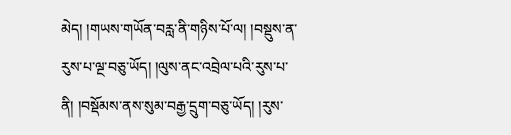མེད། །གཡས་གཡོན་བརླ་ནི་གཉིས་པོ་ལ། །བསྡུས་ན་རུས་པ་ལྔ་བཅུ་ཡོད། །ལུས་ནང་འབྲེལ་པའི་རུས་པ་ནི། །བསྡོམས་ནས་སུམ་བརྒྱ་དྲུག་བཅུ་ཡོད། །རུས་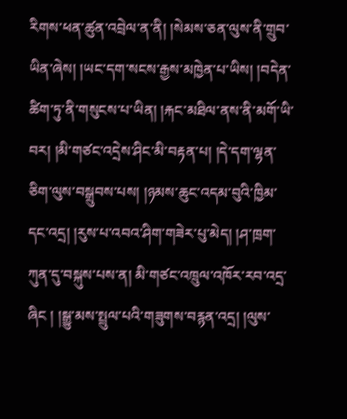རིགས་ཕན་ཚུན་འབྲེལ་ན་ནི། །སེམས་ཅན་ལུས་ནི་གྲུབ་ཡིན་ཞེས། །ཡང་དག་སངས་རྒྱས་མཁྱེན་པ་ཡིས། །བདེན་ཚིག་ཏུ་ནི་གསུངས་པ་ཡིན། །རྐང་མཐིལ་ནས་ནི་མགོ་ཡི་བར། །མི་གཙང་འདྲེས་ཤིང་མི་བརྟན་པ། །དེ་དག་ལྷན་ཅིག་ལུས་བསྒྲུབས་པས། །ཉམས་ཆུང་འདམ་བུའི་ཁྱིམ་དང་འདྲ། །རུས་པ་འབའ་ཤིག་གཟེར་པུ་མེད། །ཤ་ཁྲག་ཀུན་དུ་བསྐུས་པས་ན། མི་གཙང་འཁྲུལ་འཁོར་རབ་འདྲ་ཞིང ། །སྒྱུ་མས་སྤྲུལ་པའི་གཟུགས་བརྙན་འདྲ། །ལུས་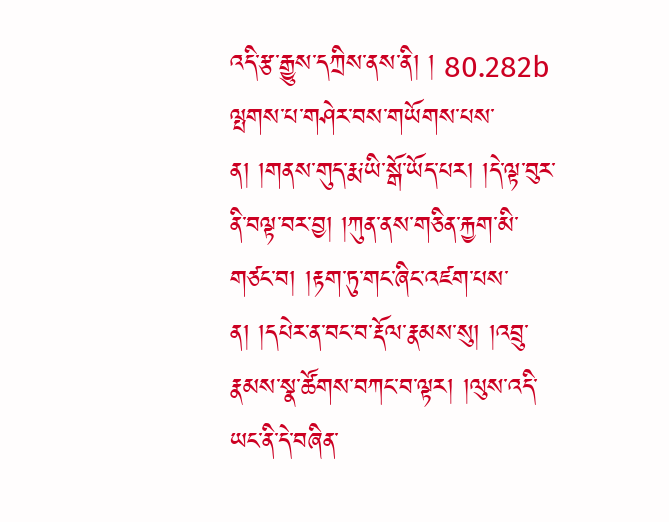འདི་རྩ་རྒྱུས་དཀྲིས་ནས་ནི། ། 80.282b ལྤགས་པ་གཤེར་བས་གཡོགས་པས་ན། །གནས་གུད་རྨ་ཡི་སྒོ་ཡོད་པར། །དེ་ལྟ་བུར་ནི་བལྟ་བར་བྱ། །ཀུན་ནས་གཅིན་རྐྱག་མི་གཙང་བ། །རྟག་ཏུ་གང་ཞིང་འཛག་པས་ན། །དཔེར་ན་བང་བ་རྡོལ་རྣམས་སུ། །འབྲུ་རྣམས་སྣ་ཚོགས་བཀང་བ་ལྟར། །ལུས་འདི་ཡང་ནི་དེ་བཞིན་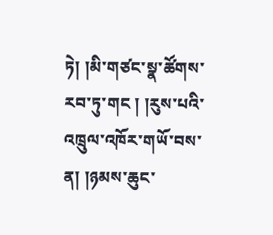ཏེ། །མི་གཙང་སྣ་ཚོགས་རབ་ཏུ་གང ། །རུས་པའི་འཁྲུལ་འཁོར་གཡོ་བས་ན། །ཉམས་ཆུང་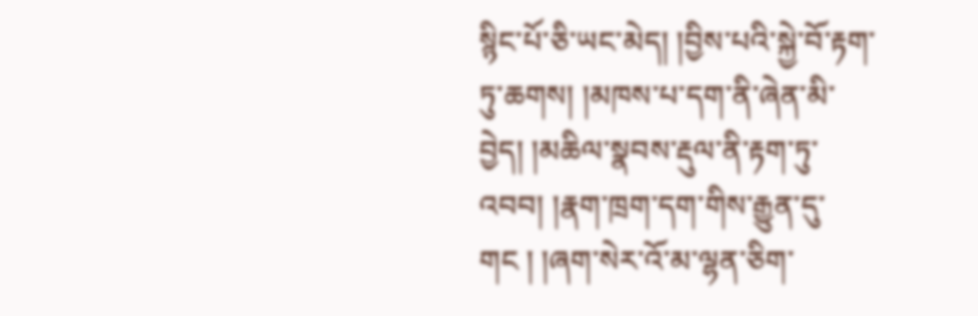སྙིང་པོ་ཅི་ཡང་མེད། །བྱིས་པའི་སྐྱེ་བོ་རྟག་ཏུ་ཆགས། །མཁས་པ་དག་ནི་ཞེན་མི་བྱེད། །མཆིལ་སྣབས་རྡུལ་ནི་རྟག་ཏུ་འབབ། །རྣག་ཁྲག་དག་གིས་རྒྱུན་དུ་གང ། །ཞག་སེར་འོ་མ་ལྷན་ཅིག་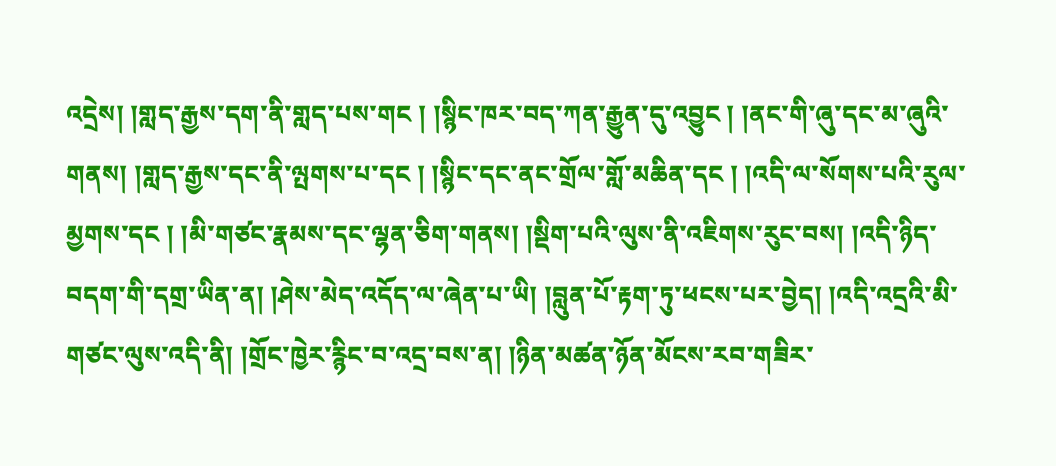འདྲེས། །གླད་རྒྱས་དག་ནི་གླད་པས་གང ། །སྙིང་ཁར་བད་ཀན་རྒྱུན་དུ་འབྱུང ། །ནང་གི་ཞུ་དང་མ་ཞུའི་གནས། །གླད་རྒྱས་དང་ནི་ལྤགས་པ་དང ། །སྙིང་དང་ནང་གྲོལ་གློ་མཆིན་དང ། །འདི་ལ་སོགས་པའི་རུལ་མྱགས་དང ། །མི་གཙང་རྣམས་དང་ལྷན་ཅིག་གནས། །སྡིག་པའི་ལུས་ནི་འཇིགས་རུང་བས། །འདི་ཉིད་བདག་གི་དགྲ་ཡིན་ན། །ཤེས་མེད་འདོད་ལ་ཞེན་པ་ཡི། །བླུན་པོ་རྟག་ཏུ་ཕངས་པར་བྱེད། །འདི་འདྲའི་མི་གཙང་ལུས་འདི་ནི། །གྲོང་ཁྱེར་རྙིང་བ་འདྲ་བས་ན། །ཉིན་མཚན་ཉོན་མོངས་རབ་གཟིར་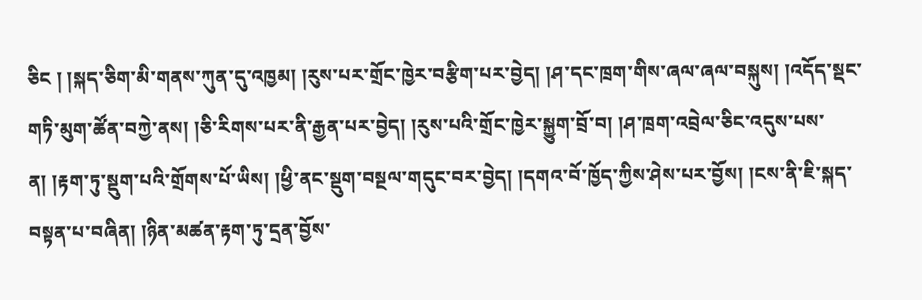ཅིང ། །སྐད་ཅིག་མི་གནས་ཀུན་དུ་འཁྱམ། །རུས་པར་གྲོང་ཁྱེར་བརྩིག་པར་བྱེད། །ཤ་དང་ཁྲག་གིས་ཞལ་ཞལ་བསྐུས། །འདོད་སྡང་གཏི་མུག་ཚོན་བཀྱེ་ནས། །ཅི་རིགས་པར་ནི་རྒྱན་པར་བྱེད། །རུས་པའི་གྲོང་ཁྱེར་སྐྱུག་བྲོ་བ། །ཤ་ཁྲག་འབྲེལ་ཅིང་འདུས་པས་ན། །རྟག་ཏུ་སྡུག་པའི་གྲོགས་པོ་ཡིས། །ཕྱི་ནང་སྡུག་བསྔལ་གདུང་བར་བྱེད། །དགའ་བོ་ཁྱོད་ཀྱིས་ཤེས་པར་བྱོས། །ངས་ནི་ཇི་སྐད་བསྟན་པ་བཞིན། །ཉིན་མཚན་རྟག་ཏུ་དྲན་བྱོས་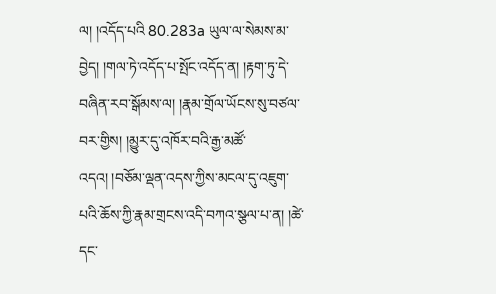ལ། །འདོད་པའི 80.283a ཡུལ་ལ་སེམས་མ་བྱེད། །གལ་ཏེ་འདོད་པ་སྤོང་འདོད་ན། །རྟག་ཏུ་དེ་བཞིན་རབ་སྒོམས་ལ། །རྣམ་གྲོལ་ཡོངས་སུ་བཙལ་བར་གྱིས། །མྱུར་དུ་འཁོར་བའི་རྒྱ་མཚོ་འདའ། །བཅོམ་ལྡན་འདས་ཀྱིས་མངལ་དུ་འཇུག་པའི་ཆོས་ཀྱི་རྣམ་གྲངས་འདི་བཀའ་སྩལ་པ་ན། །ཚེ་དང་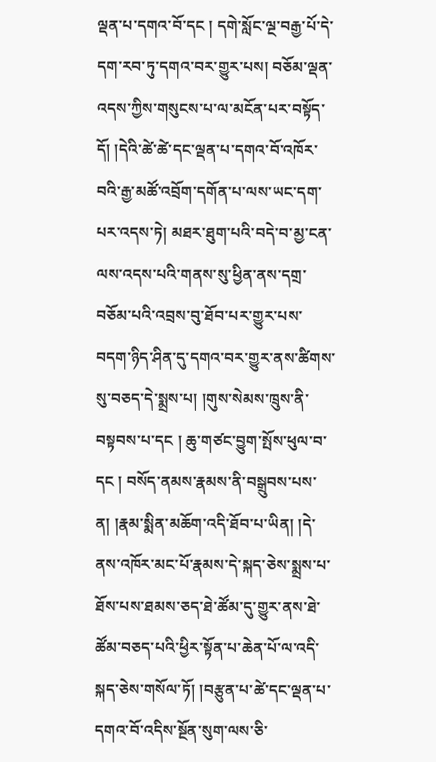ལྡན་པ་དགའ་བོ་དང ། དགེ་སློང་ལྔ་བརྒྱ་པོ་དེ་དག་རབ་ཏུ་དགའ་བར་གྱུར་པས། བཅོམ་ལྡན་འདས་ཀྱིས་གསུངས་པ་ལ་མངོན་པར་བསྟོད་དོ། །དེའི་ཚེ་ཚེ་དང་ལྡན་པ་དགའ་བོ་འཁོར་བའི་རྒྱ་མཚོ་འབྲོག་དགོན་པ་ལས་ཡང་དག་པར་འདས་ཏེ། མཐར་ཐུག་པའི་བདེ་བ་མྱ་ངན་ལས་འདས་པའི་གནས་སུ་ཕྱིན་ནས་དགྲ་བཅོམ་པའི་འབྲས་བུ་ཐོབ་པར་གྱུར་པས་བདག་ཉིད་ཤིན་དུ་དགའ་བར་གྱུར་ནས་ཚིགས་སུ་བཅད་དེ་སྨྲས་པ། །གུས་སེམས་ཁྲུས་ནི་བསྟབས་པ་དང ། ཆུ་གཙང་བྱུག་སྤོས་ཕུལ་བ་དང ། བསོད་ནམས་རྣམས་ནི་བསྒྲུབས་པས་ན། །རྣམ་སྨིན་མཆོག་འདི་ཐོབ་པ་ཡིན། །དེ་ནས་འཁོར་མང་པོ་རྣམས་དེ་སྐད་ཅེས་སྨྲས་པ་ཐོས་པས་ཐམས་ཅད་ཐེ་ཚོམ་དུ་གྱུར་ནས་ཐེ་ཚོམ་བཅད་པའི་ཕྱིར་སྟོན་པ་ཆེན་པོ་ལ་འདི་སྐད་ཅེས་གསོལ་ཏོ། །བརྩུན་པ་ཚེ་དང་ལྡན་པ་དགའ་བོ་འདིས་སྔོན་སུག་ལས་ཅི་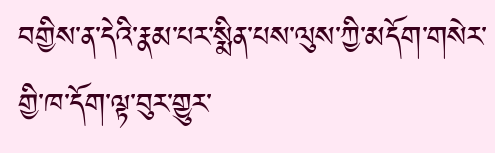བགྱིས་ན་དེའི་རྣམ་པར་སྨིན་པས་ལུས་ཀྱི་མདོག་གསེར་གྱི་ཁ་དོག་ལྟ་བུར་གྱུར་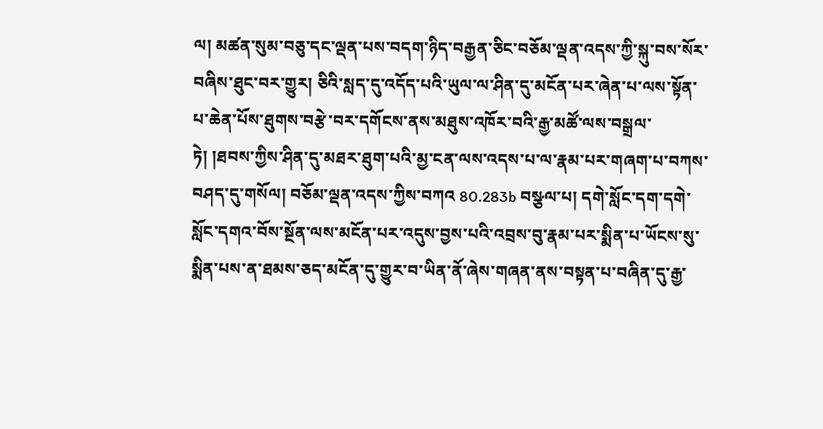ལ། མཚན་སུམ་བཅུ་དང་ལྡན་པས་བདག་ཉིད་བརྒྱན་ཅིང་བཅོམ་ལྡན་འདས་ཀྱི་སྐུ་བས་སོར་བཞིས་ཐུང་བར་གྱུར། ཅིའི་སླད་དུ་འདོད་པའི་ཡུལ་ལ་ཤིན་དུ་མངོན་པར་ཞེན་པ་ལས་སྟོན་པ་ཆེན་པོས་ཐུགས་བརྩེ་བར་དགོངས་ནས་མཐུས་འཁོར་བའི་རྒྱ་མཚོ་ལས་བསྒྲལ་ཏེ། །ཐབས་ཀྱིས་ཤིན་དུ་མཐར་ཐུག་པའི་མྱ་ངན་ལས་འདས་པ་ལ་རྣམ་པར་གཞག་པ་བཀས་བཤད་དུ་གསོལ། བཅོམ་ལྡན་འདས་ཀྱིས་བཀའ 80.283b བསྩལ་པ། དགེ་སློང་དག་དགེ་སློང་དགའ་བོས་སྔོན་ལས་མངོན་པར་འདུས་བྱས་པའི་འབྲས་བུ་རྣམ་པར་སྨིན་པ་ཡོངས་སུ་སྨིན་པས་ན་ཐམས་ཅད་མངོན་དུ་གྱུར་བ་ཡིན་ནོ་ཞེས་གཞན་ནས་བསྟན་པ་བཞིན་དུ་རྒྱ་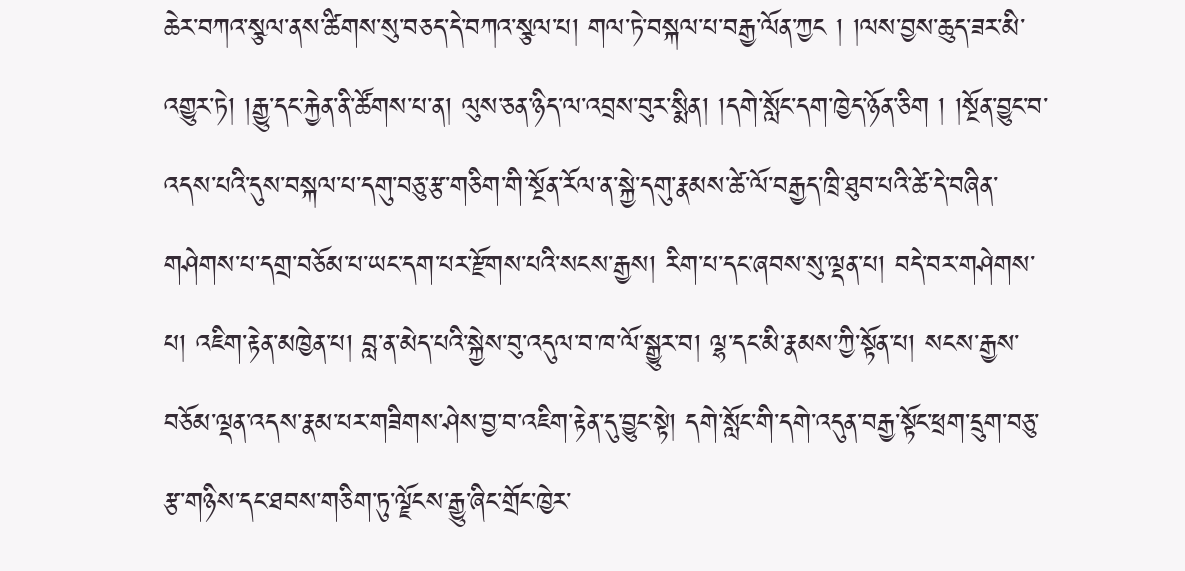ཆེར་བཀའ་སྩལ་ནས་ཚིགས་སུ་བཅད་དེ་བཀའ་སྩལ་པ། གལ་ཏེ་བསྐལ་པ་བརྒྱ་ལོན་ཀྱང ། །ལས་བྱས་ཆུད་ཟར་མི་འགྱུར་ཏེ། །རྒྱུ་དང་རྐྱེན་ནི་ཚོགས་པ་ན། ལུས་ཅན་ཉིད་ལ་འབྲས་བུར་སྨིན། །དགེ་སློང་དག་ཁྱེད་ཉོན་ཅིག ། །སྔོན་བྱུང་བ་འདས་པའི་དུས་བསྐལ་པ་དགུ་བཅུ་རྩ་གཅིག་གི་སྔོན་རོལ་ན་སྐྱེ་དགུ་རྣམས་ཚེ་ལོ་བརྒྱད་ཁྲི་ཐུབ་པའི་ཚེ་དེ་བཞིན་གཤེགས་པ་དགྲ་བཅོམ་པ་ཡང་དག་པར་རྫོགས་པའི་སངས་རྒྱས། རིག་པ་དང་ཞབས་སུ་ལྡན་པ། བདེ་བར་གཤེགས་པ། འཇིག་རྟེན་མཁྱེན་པ། བླ་ན་མེད་པའི་སྐྱེས་བུ་འདུལ་བ་ཁ་ལོ་སྒྱུར་བ། ལྷ་དང་མི་རྣམས་ཀྱི་སྟོན་པ། སངས་རྒྱས་བཅོམ་ལྡན་འདས་རྣམ་པར་གཟིགས་ཤེས་བྱ་བ་འཇིག་རྟེན་དུ་བྱུང་སྟེ། དགེ་སློང་གི་དགེ་འདུན་བརྒྱ་སྟོང་ཕྲག་དྲུག་བཅུ་རྩ་གཉིས་དང་ཐབས་གཅིག་ཏུ་ལྗོངས་རྒྱུ་ཞིང་གྲོང་ཁྱེར་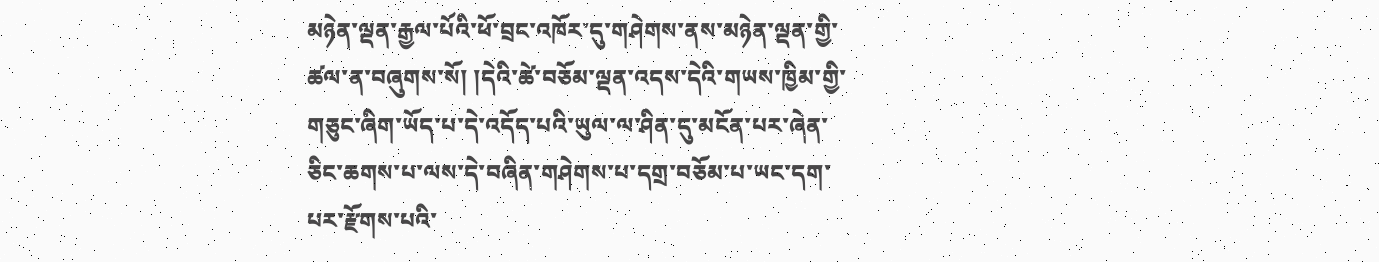མཉེན་ལྡན་རྒྱལ་པོའི་ཕོ་བྲང་འཁོར་དུ་གཤེགས་ནས་མཉེན་ལྡན་གྱི་ཚལ་ན་བཞུགས་སོ། །དེའི་ཚེ་བཅོམ་ལྡན་འདས་དེའི་གཡས་ཁྱིམ་གྱི་གཅུང་ཞིག་ཡོད་པ་དེ་འདོད་པའི་ཡུལ་ལ་ཤིན་དུ་མངོན་པར་ཞེན་ཅིང་ཆགས་པ་ལས་དེ་བཞིན་གཤེགས་པ་དགྲ་བཅོམ་པ་ཡང་དག་པར་རྫོགས་པའི་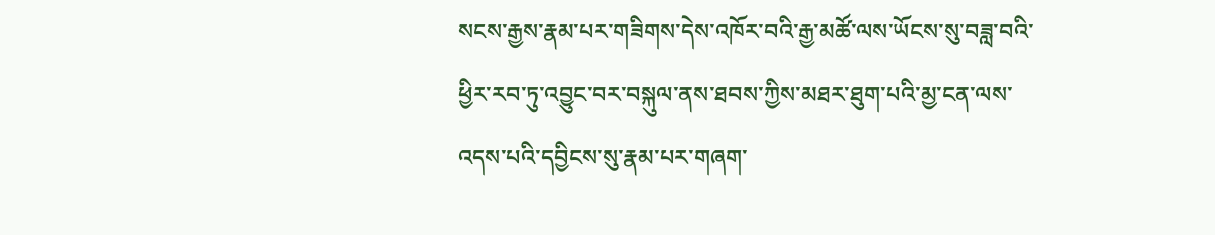སངས་རྒྱས་རྣམ་པར་གཟིགས་དེས་འཁོར་བའི་རྒྱ་མཚོ་ལས་ཡོངས་སུ་བཟླ་བའི་ཕྱིར་རབ་ཏུ་འབྱུང་བར་བསྐུལ་ནས་ཐབས་ཀྱིས་མཐར་ཐུག་པའི་མྱ་ངན་ལས་འདས་པའི་དབྱིངས་སུ་རྣམ་པར་གཞག་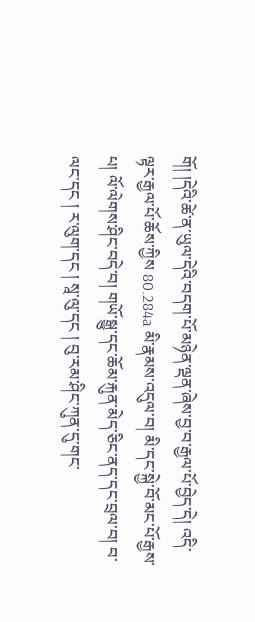གོ། །དེའི་ཚེ་ན་ཡུལ་དེའི་བདག་པོ་མཉེན་ལྡན་ཞེས་བྱ་བ་རྒྱལ་པོ་བྱེད་དེ། འདི་ལྟར་རྒྱལ་པོ་ཆོས་ཀྱིས 80.284a མི་རྣམས་འདུལ་བ། མི་དང་སྐྱེ་བོ་མང་པོ་རྒྱས་པ། ལོ་ལེགས་ཤིང་བདེ་བ། གཡོ་སྒྱུ་དང་ཆོམ་རྐུན་མེད་ཅིང་ནད་དང་བྲལ་བ། བ་ལང་དང ། ར་ལུག་དང ། སཱ་ལུ་དང ། བུ་རམ་ཤིང་ཀུན་དུ་གང་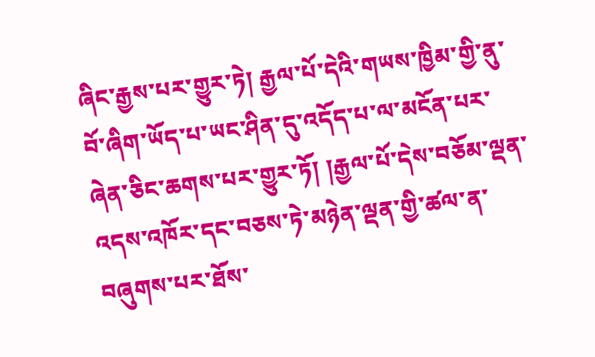ཞིང་རྒྱས་པར་གྱུར་ཏེ། རྒྱལ་པོ་དེའི་གཡས་ཁྱིམ་གྱི་ནུ་བོ་ཞིག་ཡོད་པ་ཡང་ཤིན་དུ་འདོད་པ་ལ་མངོན་པར་ཞེན་ཅིང་ཆགས་པར་གྱུར་ཏོ། །རྒྱལ་པོ་དེས་བཅོམ་ལྡན་འདས་འཁོར་དང་བཅས་ཏེ་མཉེན་ལྡན་གྱི་ཚལ་ན་བཞུགས་པར་ཐོས་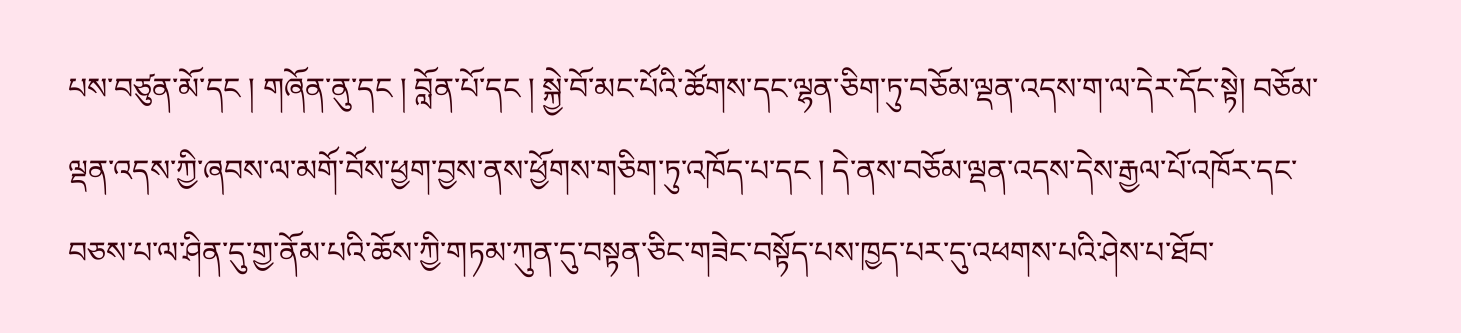པས་བཙུན་མོ་དང ། གཞོན་ནུ་དང ། བློན་པོ་དང ། སྐྱེ་བོ་མང་པོའི་ཚོགས་དང་ལྷན་ཅིག་ཏུ་བཅོམ་ལྡན་འདས་ག་ལ་དེར་དོང་སྟེ། བཅོམ་ལྡན་འདས་ཀྱི་ཞབས་ལ་མགོ་བོས་ཕྱག་བྱས་ནས་ཕྱོགས་གཅིག་ཏུ་འཁོད་པ་དང ། དེ་ནས་བཅོམ་ལྡན་འདས་དེས་རྒྱལ་པོ་འཁོར་དང་བཅས་པ་ལ་ཤིན་དུ་གྱ་ནོམ་པའི་ཆོས་ཀྱི་གཏམ་ཀུན་དུ་བསྟན་ཅིང་གཟེང་བསྟོད་པས་ཁྱད་པར་དུ་འཕགས་པའི་ཤེས་པ་ཐོབ་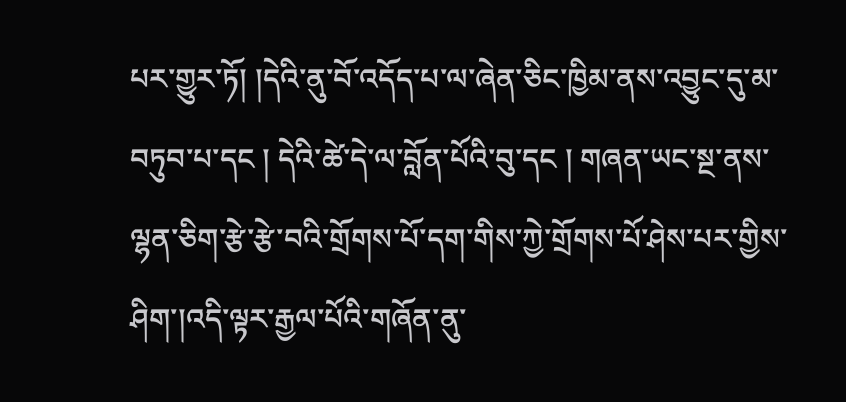པར་གྱུར་ཏོ། །དེའི་ནུ་བོ་འདོད་པ་ལ་ཞེན་ཅིང་ཁྱིམ་ནས་འབྱུང་དུ་མ་བཏུབ་པ་དང ། དེའི་ཚེ་དེ་ལ་བློན་པོའི་བུ་དང ། གཞན་ཡང་སྔ་ནས་ལྷན་ཅིག་རྩེ་རྩེ་བའི་གྲོགས་པོ་དག་གིས་ཀྱེ་གྲོགས་པོ་ཤེས་པར་གྱིས་ཤིག་།འདི་ལྟར་རྒྱལ་པོའི་གཞོན་ནུ་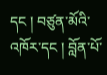དང ། བཙུན་མོའི་འཁོར་དང ། བློན་པོ་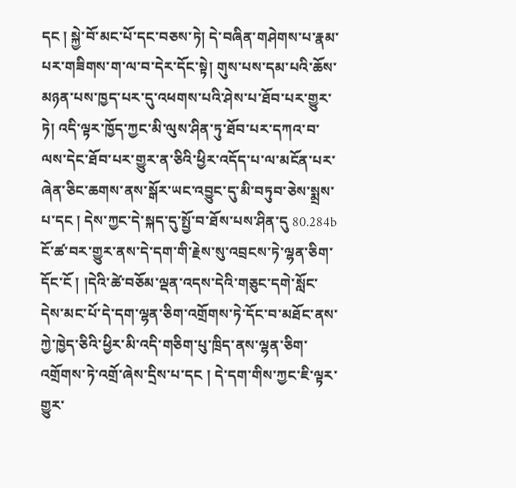དང ། སྐྱེ་བོ་མང་པོ་དང་བཅས་ཏེ། དེ་བཞིན་གཤེགས་པ་རྣམ་པར་གཟིགས་ག་ལ་བ་དེར་དོང་སྟེ། གུས་པས་དམ་པའི་ཆོས་མཉན་པས་ཁྱད་པར་དུ་འཕགས་པའི་ཤེས་པ་ཐོབ་པར་གྱུར་ཏེ། འདི་ལྟར་ཁྱོད་ཀྱང་མི་ལུས་ཤིན་ཏུ་ཐོབ་པར་དཀའ་བ་ལས་དེང་ཐོབ་པར་གྱུར་ན་ཅིའི་ཕྱིར་འདོད་པ་ལ་མངོན་པར་ཞེན་ཅིང་ཆགས་ནས་སྒོར་ཡང་འབྱུང་དུ་མི་བཏུབ་ཅེས་སྨྲས་པ་དང ། དེས་ཀྱང་དེ་སྐད་དུ་སྤྱོ་བ་ཐོས་པས་ཤིན་དུ 80.284b ངོ་ཚ་བར་གྱུར་ནས་དེ་དག་གི་རྗེས་སུ་འབྲངས་ཏེ་ལྷན་ཅིག་དོང་ངོ ། །དེའི་ཚེ་བཅོམ་ལྡན་འདས་དེའི་གཅུང་དགེ་སློང་དེས་མང་པོ་དེ་དག་ལྷན་ཅིག་འགྲོགས་ཏེ་དོང་བ་མཐོང་ནས་ཀྱེ་ཁྱེད་ཅིའི་ཕྱིར་མི་འདི་གཅིག་པུ་ཁྲིད་ནས་ལྷན་ཅིག་འགྲོགས་ཏེ་འགྲོ་ཞེས་དྲིས་པ་དང ། དེ་དག་གིས་ཀྱང་ཇི་ལྟར་གྱུར་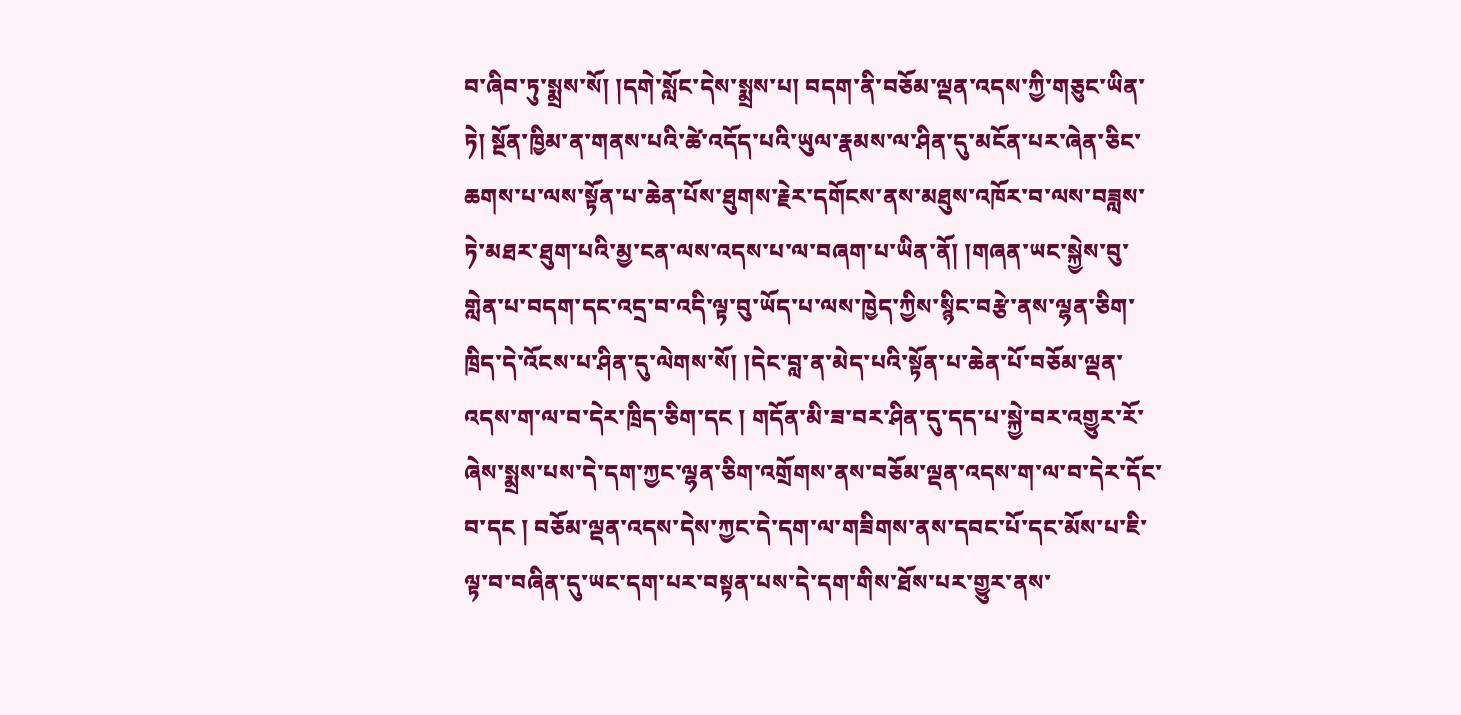བ་ཞིབ་ཏུ་སྨྲས་སོ། །དགེ་སློང་དེས་སྨྲས་པ། བདག་ནི་བཅོམ་ལྡན་འདས་ཀྱི་གཅུང་ཡིན་ཏེ། སྔོན་ཁྱིམ་ན་གནས་པའི་ཚེ་འདོད་པའི་ཡུལ་རྣམས་ལ་ཤིན་དུ་མངོན་པར་ཞེན་ཅིང་ཆགས་པ་ལས་སྟོན་པ་ཆེན་པོས་ཐུགས་རྗེར་དགོངས་ནས་མཐུས་འཁོར་བ་ལས་བཟླས་ཏེ་མཐར་ཐུག་པའི་མྱ་ངན་ལས་འདས་པ་ལ་བཞག་པ་ཡིན་ནོ། །གཞན་ཡང་སྐྱེས་བུ་གླེན་པ་བདག་དང་འདྲ་བ་འདི་ལྟ་བུ་ཡོད་པ་ལས་ཁྱེད་ཀྱིས་སྙིང་བརྩེ་ནས་ལྷན་ཅིག་ཁྲིད་དེ་འོངས་པ་ཤིན་དུ་ལེགས་སོ། །དེང་བླ་ན་མེད་པའི་སྟོན་པ་ཆེན་པོ་བཅོམ་ལྡན་འདས་ག་ལ་བ་དེར་ཁྲིད་ཅིག་དང ། གདོན་མི་ཟ་བར་ཤིན་དུ་དད་པ་སྐྱེ་བར་འགྱུར་རོ་ཞེས་སྨྲས་པས་དེ་དག་ཀྱང་ལྷན་ཅིག་འགྲོགས་ནས་བཅོམ་ལྡན་འདས་ག་ལ་བ་དེར་དོང་བ་དང ། བཅོམ་ལྡན་འདས་དེས་ཀྱང་དེ་དག་ལ་གཟིགས་ནས་དབང་པོ་དང་མོས་པ་ཇི་ལྟ་བ་བཞིན་དུ་ཡང་དག་པར་བསྟན་པས་དེ་དག་གིས་ཐོས་པར་གྱུར་ནས་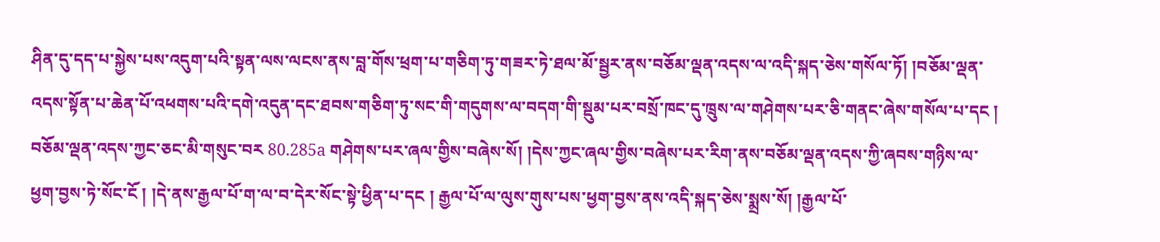ཤིན་དུ་དད་པ་སྐྱེས་པས་འདུག་པའི་སྟན་ལས་ལངས་ནས་བླ་གོས་ཕྲག་པ་གཅིག་ཏུ་གཟར་ཏེ་ཐལ་མོ་སྦྱར་ནས་བཅོམ་ལྡན་འདས་ལ་འདི་སྐད་ཅེས་གསོལ་ཏོ། །བཅོམ་ལྡན་འདས་སྟོན་པ་ཆེན་པོ་འཕགས་པའི་དགེ་འདུན་དང་ཐབས་གཅིག་ཏུ་སང་གི་གདུགས་ལ་བདག་གི་སྡུམ་པར་བསྲོ་ཁང་དུ་ཁྲུས་ལ་གཤེགས་པར་ཅི་གནང་ཞེས་གསོལ་པ་དང ། བཅོམ་ལྡན་འདས་ཀྱང་ཅང་མི་གསུང་བར 80.285a གཤེགས་པར་ཞལ་གྱིས་བཞེས་སོ། །དེས་ཀྱང་ཞལ་གྱིས་བཞེས་པར་རིག་ནས་བཅོམ་ལྡན་འདས་ཀྱི་ཞབས་གཉིས་ལ་ཕྱག་བྱས་ཏེ་སོང་ངོ ། །དེ་ནས་རྒྱལ་པོ་ག་ལ་བ་དེར་སོང་སྟེ་ཕྱིན་པ་དང ། རྒྱལ་པོ་ལ་ལུས་གུས་པས་ཕྱག་བྱས་ནས་འདི་སྐད་ཅེས་སྨྲས་སོ། །རྒྱལ་པོ་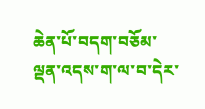ཆེན་པོ་བདག་བཅོམ་ལྡན་འདས་ག་ལ་བ་དེར་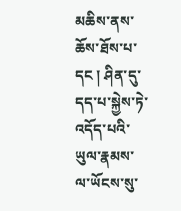མཆིས་ནས་ཆོས་ཐོས་པ་དང ། ཤིན་དུ་དད་པ་སྐྱེས་ཏེ་འདོད་པའི་ཡུལ་རྣམས་ལ་ཡོངས་སུ་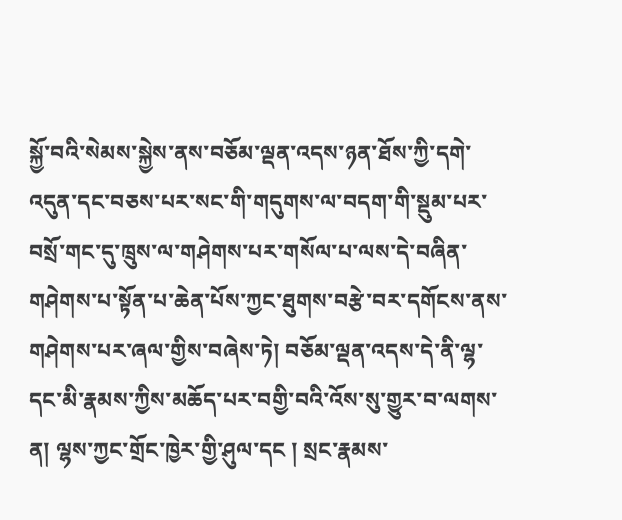སྐྱོ་བའི་སེམས་སྐྱེས་ནས་བཅོམ་ལྡན་འདས་ཉན་ཐོས་ཀྱི་དགེ་འདུན་དང་བཅས་པར་སང་གི་གདུགས་ལ་བདག་གི་སྡུམ་པར་བསྲོ་གང་དུ་ཁྲུས་ལ་གཤེགས་པར་གསོལ་པ་ལས་དེ་བཞིན་གཤེགས་པ་སྟོན་པ་ཆེན་པོས་ཀྱང་ཐུགས་བརྩེ་བར་དགོངས་ནས་གཤེགས་པར་ཞལ་གྱིས་བཞེས་ཏེ། བཅོམ་ལྡན་འདས་དེ་ནི་ལྷ་དང་མི་རྣམས་ཀྱིས་མཆོད་པར་བགྱི་བའི་འོས་སུ་གྱུར་བ་ལགས་ན། ལྷས་ཀྱང་གྲོང་ཁྱེར་གྱི་ཤུལ་དང ། སྲང་རྣམས་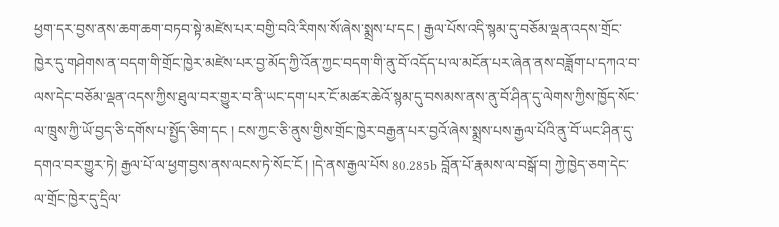ཕྱག་དར་བྱས་ནས་ཆག་ཆག་བཏབ་སྟེ་མཛེས་པར་བགྱི་བའི་རིགས་སོ་ཞེས་སྨྲས་པ་དང ། རྒྱལ་པོས་འདི་སྙམ་དུ་བཅོམ་ལྡན་འདས་གྲོང་ཁྱེར་དུ་གཤེགས་ན་བདག་གི་གྲོང་ཁྱེར་མཛེས་པར་བྱ་མོད་ཀྱི་འོན་ཀྱང་བདག་གི་ནུ་བོ་འདོད་པ་ལ་མངོན་པར་ཞེན་ནས་བཟློག་པ་དཀའ་བ་ལས་དེང་བཅོམ་ལྡན་འདས་ཀྱིས་ཐུལ་བར་གྱུར་བ་ནི་ཡང་དག་པར་ངོ་མཚར་ཆེའོ་སྙམ་དུ་བསམས་ནས་ནུ་བོ་ཤིན་དུ་ལེགས་ཀྱིས་ཁྱོད་སོང་ལ་ཁྲུས་ཀྱི་ཡོ་བྱད་ཅི་དགོས་པ་སྤྱོད་ཅིག་དང ། ངས་ཀྱང་ཅི་ནུས་གྱིས་གྲོང་ཁྱེར་བརྒྱན་པར་བྱའོ་ཞེས་སྨྲས་པས་རྒྱལ་པོའི་ནུ་བོ་ཡང་ཤིན་དུ་དགའ་བར་གྱུར་ཏེ། རྒྱལ་པོ་ལ་ཕྱག་བྱས་ནས་ལངས་ཏེ་སོང་ངོ ། །དེ་ནས་རྒྱལ་པོས 80.285b བློན་པོ་རྣམས་ལ་བསྒོ་བ། ཀྱེ་ཁྱེད་ཅག་དེང་ལ་གྲོང་ཁྱེར་དུ་དྲིལ་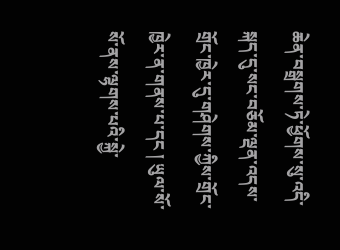ཆེན་བསྒྲགས་ཏེ་ཕྱོགས་སུ་འདི་སྐད་དུ་སང་བཅོམ་ལྡན་འདས་གྲོང་ཁྱེར་དུ་གཤེགས་ཀྱིས་གྲོང་ཁྱེར་ན་གནས་པ་དང ། ཡུལ་སོ་སོ་ནས་ལྷགས་པའི་སྐྱེ་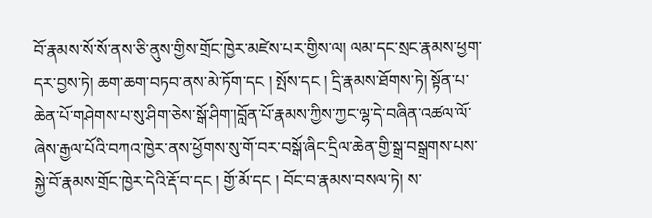བོ་རྣམས་སོ་སོ་ནས་ཅི་ནུས་གྱིས་གྲོང་ཁྱེར་མཛེས་པར་གྱིས་ལ། ལམ་དང་སྲང་རྣམས་ཕྱག་དར་བྱས་ཏེ། ཆག་ཆག་བཏབ་ནས་མེ་ཏོག་དང ། སྤོས་དང ། དྲི་རྣམས་ཐོགས་ཏེ། སྟོན་པ་ཆེན་པོ་གཤེགས་པ་སུ་ཤིག་ཅེས་སྒོ་ཤིག་།བློན་པོ་རྣམས་ཀྱིས་ཀྱང་ལྷ་དེ་བཞིན་འཚལ་ལོ་ཞེས་རྒྱལ་པོའི་བཀའ་ཁྱེར་ནས་ཕྱོགས་སུ་གོ་བར་བསྒོ་ཞིང་དྲིལ་ཆེན་གྱི་སྒྲ་བསྒྲགས་པས་སྐྱེ་བོ་རྣམས་གྲོང་ཁྱེར་དེའི་རྡོ་བ་དང ། གྱོ་མོ་དང ། བོང་བ་རྣམས་བསལ་ཏེ། ས་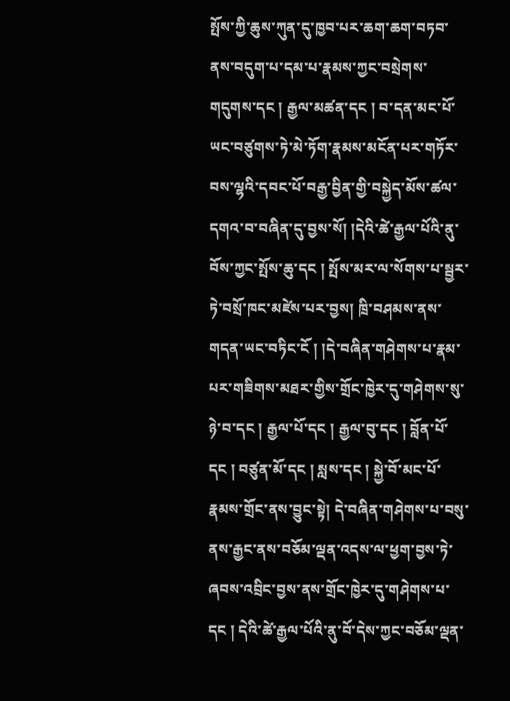སྤོས་ཀྱི་ཆུས་ཀུན་དུ་ཁྱབ་པར་ཆག་ཆག་བཏབ་ནས་བདུག་པ་དམ་པ་རྣམས་ཀྱང་བསྲེགས་གདུགས་དང ། རྒྱལ་མཚན་དང ། བ་དན་མང་པོ་ཡང་བཙུགས་ཏེ་མེ་ཏོག་རྣམས་མངོན་པར་གཏོར་བས་ལྷའི་དབང་པོ་བརྒྱ་བྱིན་གྱི་བསྐྱེད་མོས་ཚལ་དགའ་བ་བཞིན་དུ་བྱས་སོ། །དེའི་ཚེ་རྒྱལ་པོའི་ནུ་བོས་ཀྱང་སྤོས་ཆུ་དང ། སྤོས་མར་ལ་སོགས་པ་སྦྱར་ཏེ་བསྲོ་ཁང་མཛེས་པར་བྱས། ཁྲི་བཤམས་ནས་གདན་ཡང་བཏིང་ངོ ། །དེ་བཞིན་གཤེགས་པ་རྣམ་པར་གཟིགས་མཐར་གྱིས་གྲོང་ཁྱེར་དུ་གཤེགས་སུ་ཉེ་བ་དང ། རྒྱལ་པོ་དང ། རྒྱལ་བུ་དང ། བློན་པོ་དང ། བཙུན་མོ་དང ། སླས་དང ། སྐྱེ་བོ་མང་པོ་རྣམས་གྲོང་ནས་བྱུང་སྟེ། དེ་བཞིན་གཤེགས་པ་བསུ་ནས་རྒྱང་ནས་བཅོམ་ལྡན་འདས་ལ་ཕྱག་བྱས་ཏེ་ཞབས་འབྲིང་བྱས་ནས་གྲོང་ཁྱེར་དུ་གཤེགས་པ་དང ། དེའི་ཚེ་རྒྱལ་པོའི་ནུ་བོ་དེས་ཀྱང་བཅོམ་ལྡན་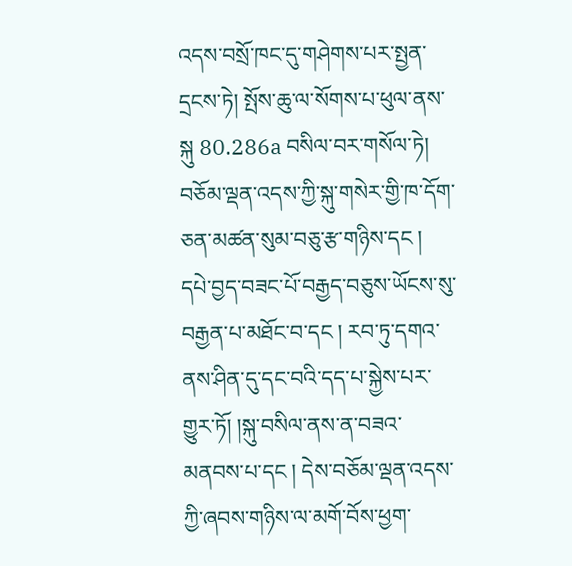འདས་བསྲོ་ཁང་དུ་གཤེགས་པར་སྤྱན་དྲངས་ཏེ། སྤོས་ཆུ་ལ་སོགས་པ་ཕུལ་ནས་སྐུ 80.286a བསིལ་བར་གསོལ་ཏེ། བཅོམ་ལྡན་འདས་ཀྱི་སྐུ་གསེར་གྱི་ཁ་དོག་ཅན་མཚན་སུམ་བཅུ་རྩ་གཉིས་དང ། དཔེ་བྱད་བཟང་པོ་བརྒྱད་བཅུས་ཡོངས་སུ་བརྒྱན་པ་མཐོང་བ་དང ། རབ་ཏུ་དགའ་ནས་ཤིན་དུ་དང་བའི་དད་པ་སྐྱེས་པར་གྱུར་ཏོ། །སྐུ་བསིལ་ནས་ན་བཟའ་མནབས་པ་དང ། དེས་བཅོམ་ལྡན་འདས་ཀྱི་ཞབས་གཉིས་ལ་མགོ་བོས་ཕྱག་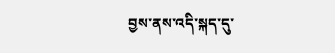བྱས་ནས་འདི་སྐད་དུ་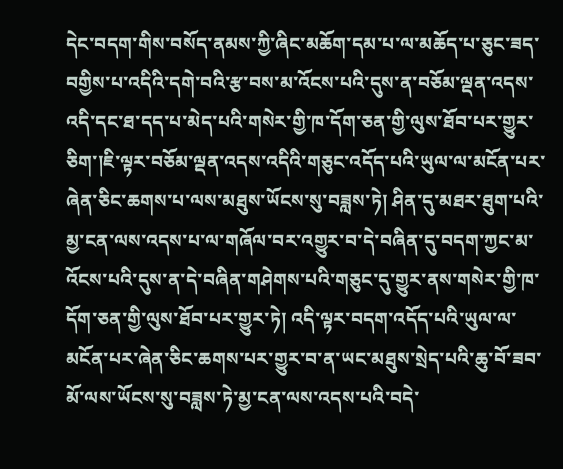དེང་བདག་གིས་བསོད་ནམས་ཀྱི་ཞིང་མཆོག་དམ་པ་ལ་མཆོད་པ་ཅུང་ཟད་བགྱིས་པ་འདིའི་དགེ་བའི་རྩ་བས་མ་འོངས་པའི་དུས་ན་བཅོམ་ལྡན་འདས་འདི་དང་ཐ་དད་པ་མེད་པའི་གསེར་གྱི་ཁ་དོག་ཅན་གྱི་ལུས་ཐོབ་པར་གྱུར་ཅིག་།ཇི་ལྟར་བཅོམ་ལྡན་འདས་འདིའི་གཅུང་འདོད་པའི་ཡུལ་ལ་མངོན་པར་ཞེན་ཅིང་ཆགས་པ་ལས་མཐུས་ཡོངས་སུ་བཟླས་ཏེ། ཤིན་དུ་མཐར་ཐུག་པའི་མྱ་ངན་ལས་འདས་པ་ལ་གཞོལ་བར་འགྱུར་བ་དེ་བཞིན་དུ་བདག་ཀྱང་མ་འོངས་པའི་དུས་ན་དེ་བཞིན་གཤེགས་པའི་གཅུང་དུ་གྱུར་ནས་གསེར་གྱི་ཁ་དོག་ཅན་གྱི་ལུས་ཐོབ་པར་གྱུར་ཏེ། འདི་ལྟར་བདག་འདོད་པའི་ཡུལ་ལ་མངོན་པར་ཞེན་ཅིང་ཆགས་པར་གྱུར་བ་ན་ཡང་མཐུས་སྲེད་པའི་ཆུ་བོ་ཟབ་མོ་ལས་ཡོངས་སུ་བཟླས་ཏེ་མྱ་ངན་ལས་འདས་པའི་བདེ་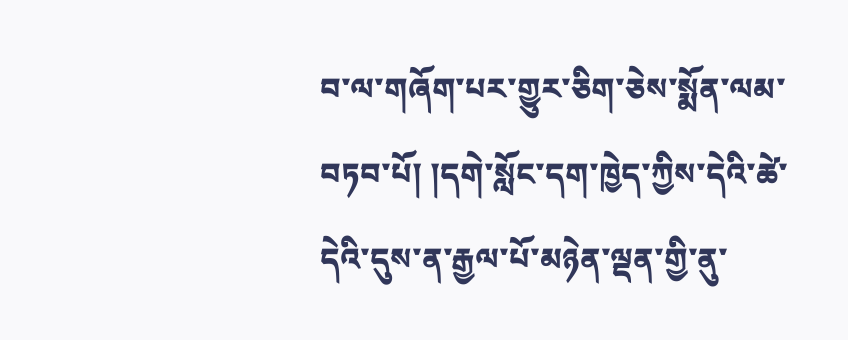བ་ལ་གཞོག་པར་གྱུར་ཅིག་ཅེས་སྨོན་ལམ་བཏབ་པོ། །དགེ་སློང་དག་ཁྱེད་ཀྱིས་དེའི་ཚེ་དེའི་དུས་ན་རྒྱལ་པོ་མཉེན་ལྡན་གྱི་ནུ་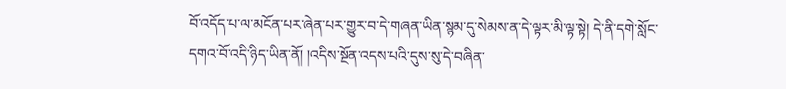བོ་འདོད་པ་ལ་མངོན་པར་ཞེན་པར་གྱུར་བ་དེ་གཞན་ཡིན་སྙམ་དུ་སེམས་ན་དེ་ལྟར་མི་ལྟ་སྟེ། དེ་ནི་དགེ་སློང་དགའ་བོ་འདི་ཉིད་ཡིན་ནོ། །འདིས་སྔོན་འདས་པའི་དུས་སུ་དེ་བཞིན་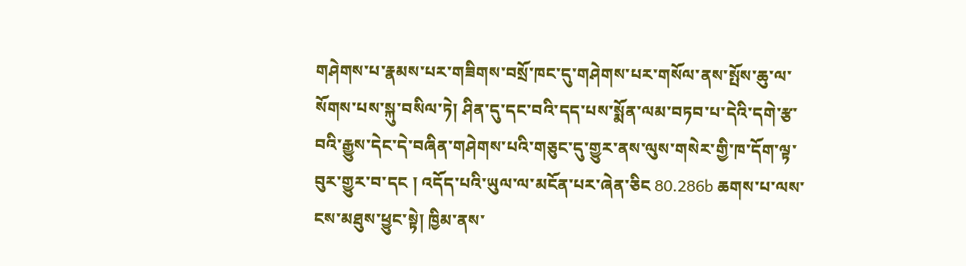གཤེགས་པ་རྣམས་པར་གཟིགས་བསྲོ་ཁང་དུ་གཤེགས་པར་གསོལ་ནས་སྤོས་ཆུ་ལ་སོགས་པས་སྐུ་བསིལ་ཏེ། ཤིན་དུ་དང་བའི་དད་པས་སྨོན་ལམ་བཏབ་པ་དེའི་དགེ་རྩ་བའི་རྒྱུས་དེང་དེ་བཞིན་གཤེགས་པའི་གཅུང་དུ་གྱུར་ནས་ལུས་གསེར་གྱི་ཁ་དོག་ལྟ་བུར་གྱུར་བ་དང ། འདོད་པའི་ཡུལ་ལ་མངོན་པར་ཞེན་ཅིང 80.286b ཆགས་པ་ལས་ངས་མཐུས་ཕྱུང་སྟེ། ཁྱིམ་ནས་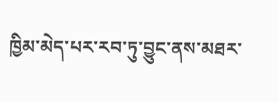ཁྱིམ་མེད་པར་རབ་ཏུ་བྱུང་ནས་མཐར་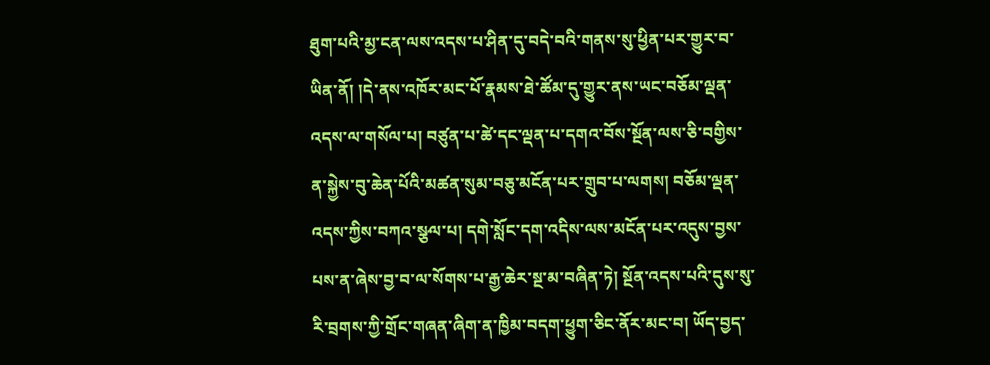ཐུག་པའི་མྱ་ངན་ལས་འདས་པ་ཤིན་དུ་བདེ་བའི་གནས་སུ་ཕྱིན་པར་གྱུར་བ་ཡིན་ནོ། །དེ་ནས་འཁོར་མང་པོ་རྣམས་ཐེ་ཚོམ་དུ་གྱུར་ནས་ཡང་བཅོམ་ལྡན་འདས་ལ་གསོལ་པ། བཙུན་པ་ཚེ་དང་ལྡན་པ་དགའ་བོས་སྔོན་ལས་ཅི་བགྱིས་ན་སྐྱེས་བུ་ཆེན་པོའི་མཚན་སུམ་བཅུ་མངོན་པར་གྲུབ་པ་ལགས། བཅོམ་ལྡན་འདས་ཀྱིས་བཀའ་སྩལ་པ། དགེ་སློང་དག་འདིས་ལས་མངོན་པར་འདུས་བྱས་པས་ན་ཞེས་བྱ་བ་ལ་སོགས་པ་རྒྱ་ཆེར་སྔ་མ་བཞིན་ཏེ། སྔོན་འདས་པའི་དུས་སུ་རི་བྲགས་ཀྱི་གྲོང་གཞན་ཞིག་ན་ཁྱིམ་བདག་ཕྱུག་ཅིང་ནོར་མང་བ། ཡོད་བྱད་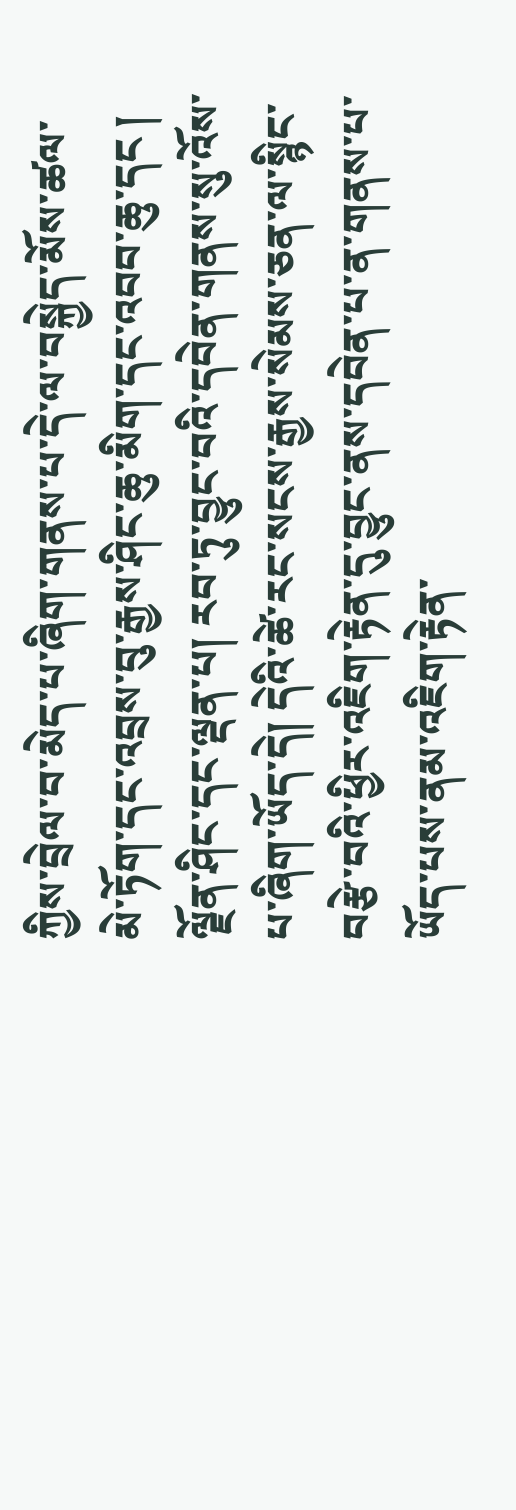ཀྱིས་བྲེལ་བ་མེད་པ་ཞིག་གནས་པ་དེ་ལ་བསྐྱེད་མོས་ཚལ་མེ་ཏོག་དང་འབྲས་བུ་རྒྱས་ཤིང་ཆུ་མིག་དང་འབབ་ཆུ་དང ། ལྗོན་ཤིང་དང་ལྡན་པ། རབ་ཏུ་བྱུང་བའི་དབེན་གནས་སུ་འོས་པ་ཞིག་ཡོད་དེ། དེའི་ཚེ་རང་སངས་རྒྱས་སེམས་ཅན་ལ་སྙིང་བརྩེ་བའི་ཕྱིར་འཇིག་རྟེན་དུ་བྱུང་ནས་དབེན་པ་ན་གནས་པ་ཡོད་པས་ནམ་འཇིག་རྟེན་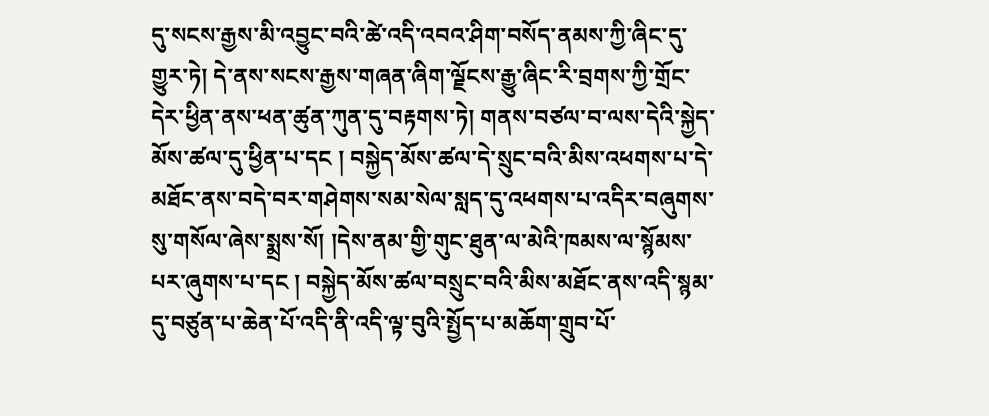དུ་སངས་རྒྱས་མི་འབྱུང་བའི་ཚེ་འདི་འབའ་ཤིག་བསོད་ནམས་ཀྱི་ཞིང་དུ་གྱུར་ཏེ། དེ་ནས་སངས་རྒྱས་གཞན་ཞིག་ལྗོངས་རྒྱུ་ཞིང་རི་བྲགས་ཀྱི་གྲོང་དེར་ཕྱིན་ནས་ཕན་ཚུན་ཀུན་དུ་བརྟགས་ཏེ། གནས་བཙལ་བ་ལས་དེའི་སྐྱེད་མོས་ཚལ་དུ་ཕྱིན་པ་དང ། བསྐྱེད་མོས་ཚལ་དེ་སྲུང་བའི་མིས་འཕགས་པ་དེ་མཐོང་ནས་བདེ་བར་གཤེགས་སམ་སེལ་སླད་དུ་འཕགས་པ་འདིར་བཞུགས་སུ་གསོལ་ཞེས་སྨྲས་སོ། །དེས་ནམ་གྱི་གུང་ཐུན་ལ་མེའི་ཁམས་ལ་སྙོམས་པར་ཞུགས་པ་དང ། བསྐྱེད་མོས་ཚལ་བསྲུང་བའི་མིས་མཐོང་ནས་འདི་སྙམ་དུ་བཙུན་པ་ཆེན་པོ་འདི་ནི་འདི་ལྟ་བུའི་སྤྱོད་པ་མཆོག་གྲུབ་པོ་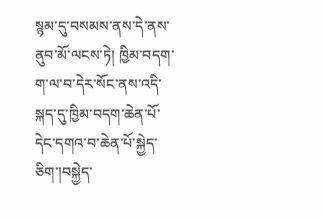སྙམ་དུ་བསམས་ནས་དེ་ནས་ནུབ་མོ་ལངས་ཏེ། ཁྱིམ་བདག་ག་ལ་བ་དེར་སོང་ནས་འདི་སྐད་དུ་ཁྱིམ་བདག་ཆེན་པོ་དེང་དགའ་བ་ཆེན་པོ་སྐྱེད་ཅིག་།བསྐྱེད་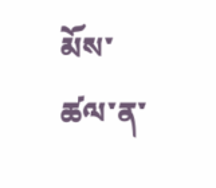མོས་ཚལ་ན་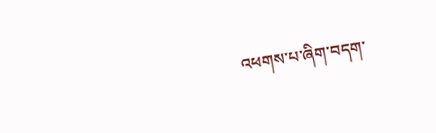འཕགས་པ་ཞིག་བདག་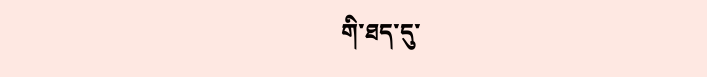གི་ཐད་དུ་